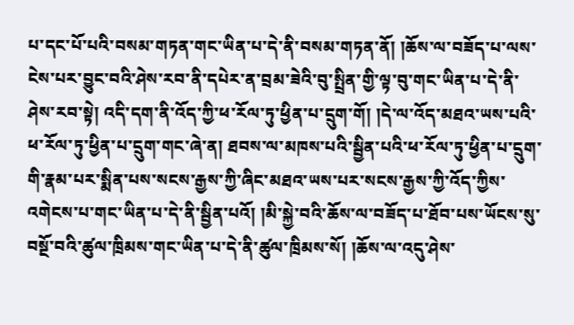པ་དང་པོ་པའི་བསམ་གཏན་གང་ཡིན་པ་དེ་ནི་བསམ་གཏན་ནོ། །ཆོས་ལ་བཟོད་པ་ལས་ངེས་པར་བྱུང་བའི་ཤེས་རབ་ནི་དཔེར་ན་བྲམ་ཟེའི་བུ་སྤྲིན་གྱི་ལྟ་བུ་གང་ཡིན་པ་དེ་ནི་ཤེས་རབ་སྟེ། འདི་དག་ནི་འོད་ཀྱི་ཕ་རོལ་ཏུ་ཕྱིན་པ་དྲུག་གོ། །དེ་ལ་འོད་མཐའ་ཡས་པའི་ཕ་རོལ་ཏུ་ཕྱིན་པ་དྲུག་གང་ཞེ་ན། ཐབས་ལ་མཁས་པའི་སྦྱིན་པའི་ཕ་རོལ་ཏུ་ཕྱིན་པ་དྲུག་གི་རྣམ་པར་སྨིན་པས་སངས་རྒྱས་ཀྱི་ཞིང་མཐའ་ཡས་པར་སངས་རྒྱས་ཀྱི་འོད་ཀྱིས་འགེངས་པ་གང་ཡིན་པ་དེ་ནི་སྦྱིན་པའོ། །མི་སྐྱེ་བའི་ཆོས་ལ་བཟོད་པ་ཐོབ་པས་ཡོངས་སུ་བསྔོ་བའི་ཚུལ་ཁྲིམས་གང་ཡིན་པ་དེ་ནི་ཚུལ་ཁྲིམས་སོ། །ཆོས་ལ་འདུ་ཤེས་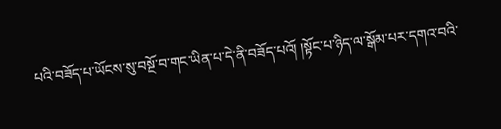པའི་བཟོད་པ་ཡོངས་སུ་བསྔོ་བ་གང་ཡིན་པ་དེ་ནི་བཟོད་པའོ། །སྟོང་པ་ཉིད་ལ་སྒོམ་པར་དགའ་བའི་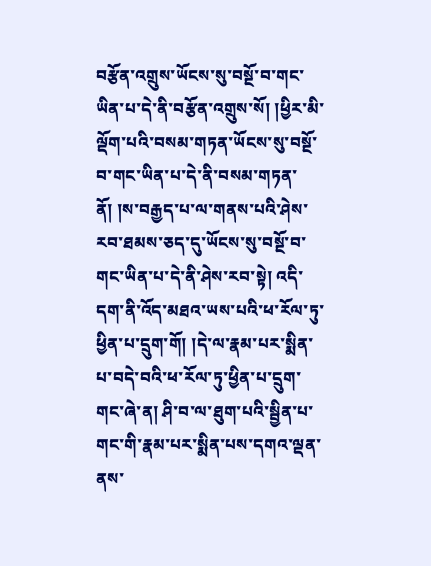བརྩོན་འགྲུས་ཡོངས་སུ་བསྔོ་བ་གང་ཡིན་པ་དེ་ནི་བརྩོན་འགྲུས་སོ། །ཕྱིར་མི་ལྡོག་པའི་བསམ་གཏན་ཡོངས་སུ་བསྔོ་བ་གང་ཡིན་པ་དེ་ནི་བསམ་གཏན་ནོ། །ས་བརྒྱད་པ་ལ་གནས་པའི་ཤེས་རབ་ཐམས་ཅད་དུ་ཡོངས་སུ་བསྔོ་བ་གང་ཡིན་པ་དེ་ནི་ཤེས་རབ་སྟེ། འདི་དག་ནི་འོད་མཐའ་ཡས་པའི་ཕ་རོལ་ཏུ་ཕྱིན་པ་དྲུག་གོ། །དེ་ལ་རྣམ་པར་སྨིན་པ་བདེ་བའི་ཕ་རོལ་ཏུ་ཕྱིན་པ་དྲུག་གང་ཞེ་ན། ཤི་བ་ལ་ཐུག་པའི་སྦྱིན་པ་གང་གི་རྣམ་པར་སྨིན་པས་དགའ་ལྡན་ནས་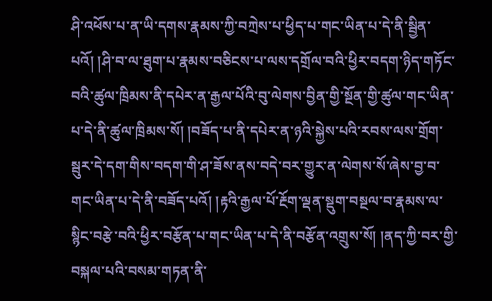ཤི་འཕོས་པ་ན་ཡི་དགས་རྣམས་ཀྱི་བཀྲེས་པ་ཕྱིད་པ་གང་ཡིན་པ་དེ་ནི་སྦྱིན་པའོ། །ཤི་བ་ལ་ཐུག་པ་རྣམས་བཅིངས་པ་ལས་དགྲོལ་བའི་ཕྱིར་བདག་ཉིད་གཏོང་བའི་ཚུལ་ཁྲིམས་ནི་དཔེར་ན་རྒྱལ་པོའི་བུ་ལེགས་བྱིན་གྱི་སྔོན་གྱི་ཚུལ་གང་ཡིན་པ་དེ་ནི་ཚུལ་ཁྲིམས་སོ། །བཟོད་པ་ནི་དཔེར་ན་ཉའི་སྐྱེས་པའི་རབས་ལས་གྲོག་སྦུར་དེ་དག་གིས་བདག་གི་ཤ་ཟོས་ནས་བདེ་བར་གྱུར་ན་ལེགས་སོ་ཞེས་བྱ་བ་གང་ཡིན་པ་དེ་ནི་བཟོད་པའོ། །རྟའི་རྒྱལ་པོ་རྔོག་ལྡན་སྡུག་བསྔལ་བ་རྣམས་ལ་སྙིང་བརྩེ་བའི་ཕྱིར་བརྩོན་པ་གང་ཡིན་པ་དེ་ནི་བརྩོན་འགྲུས་སོ། །ནད་ཀྱི་བར་གྱི་བསྐལ་པའི་བསམ་གཏན་ནི་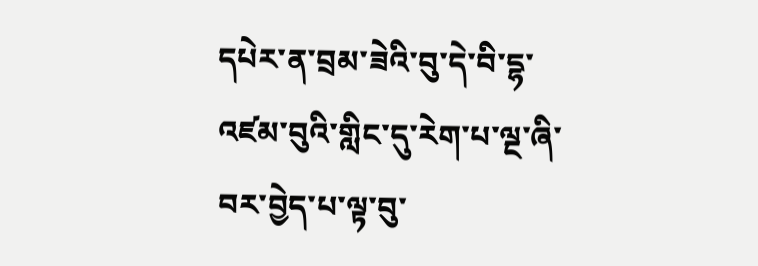དཔེར་ན་བྲམ་ཟེའི་བུ་དེ་བི་དྷ་འཛམ་བུའི་གླིང་དུ་རེག་པ་ལྔ་ཞི་བར་བྱེད་པ་ལྟ་བུ་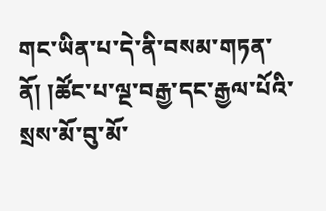གང་ཡིན་པ་དེ་ནི་བསམ་གཏན་ནོ། །ཚོང་པ་ལྔ་བརྒྱ་དང་རྒྱལ་པོའི་སྲས་མོ་བུ་མོ་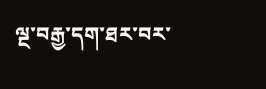ལྔ་བརྒྱ་དག་ཐར་བར་